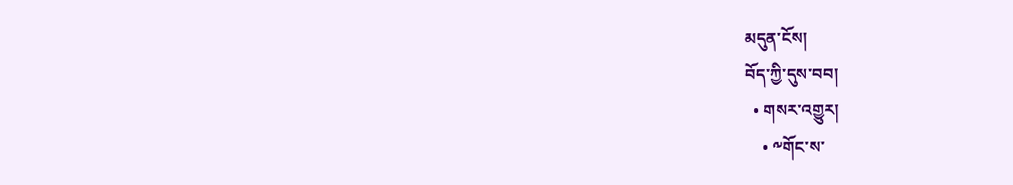མདུན་ངོས།
བོད་ཀྱི་དུས་བབ།
  • གསར་འགྱུར།
    • ༸གོང་ས་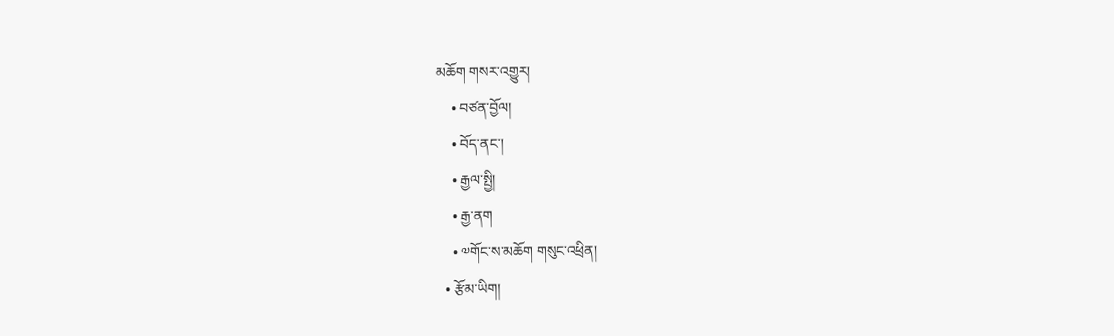མཆོག གསར་འགྱུར།
    • བཙན་བྱོལ།
    • བོད་ནང་།
    • རྒྱལ་སྤྱི།
    • རྒྱ་ནག
    • ༧གོང་ས་མཆོག གསུང་འཕྲིན།
  • རྩོམ་ཡིག།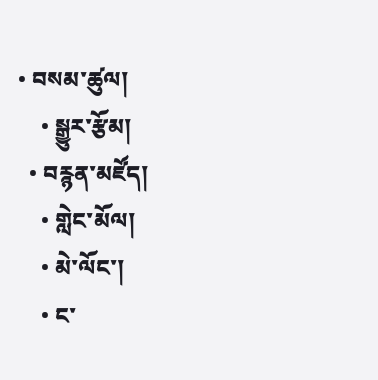• བསམ་ཚུལ།
    • སྒྱུར་རྩོམ།
  • བརྙན་མཛོད།
    • གླེང་མོལ།
    • མེ་ལོང་།
    • ང་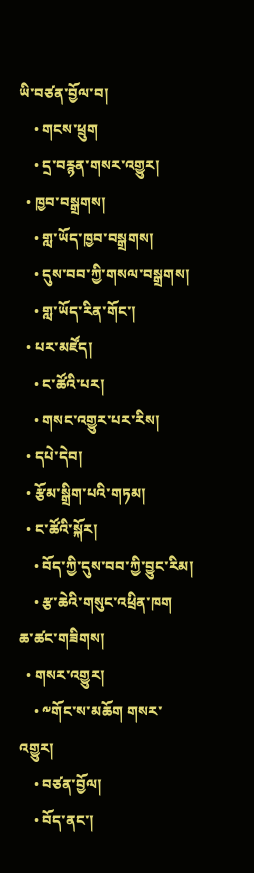ཡི་བཙན་བྱོལ་བ།
    • གངས་ཕྲུག
    • དྲ་བརྙན་གསར་འགྱུར།
  • ཁྱབ་བསྒྲགས།
    • གླ་ཡོད་ཁྱབ་བསྒྲགས།
    • དུས་བབ་ཀྱི་གསལ་བསྒྲགས།
    • གླ་ཡོད་རིན་གོང་།
  • པར་མཛོད།
    • ང་ཚོའི་པར།
    • གསང་འགྱུར་པར་རིས།
  • དཔེ་དེབ།
  • རྩོམ་སྒྲིག་པའི་གཏམ།
  • ང་ཚོའི་སྐོར།
    • བོད་ཀྱི་དུས་བབ་ཀྱི་བྱུང་རིམ།
    • རྩ་ཆེའི་གསུང་འཕྲིན་ཁག
ཆ་ཚང་གཟིགས།
  • གསར་འགྱུར།
    • ༸གོང་ས་མཆོག གསར་འགྱུར།
    • བཙན་བྱོལ།
    • བོད་ནང་།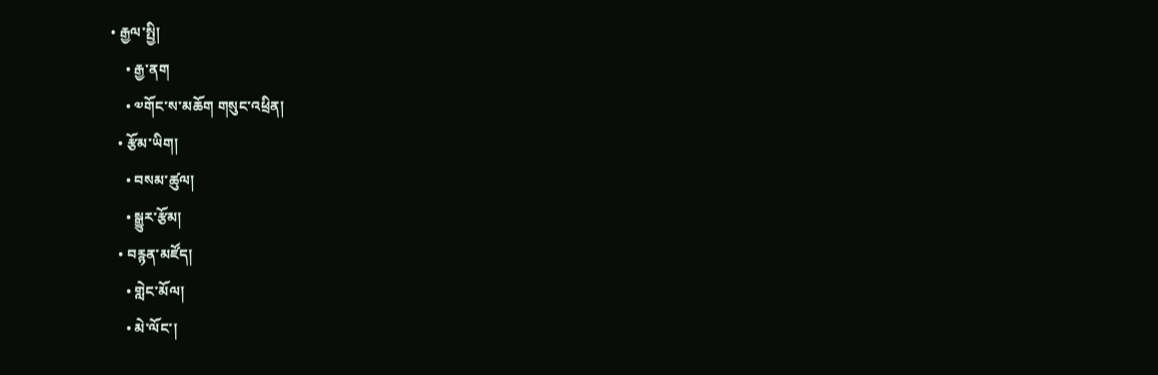• རྒྱལ་སྤྱི།
    • རྒྱ་ནག
    • ༧གོང་ས་མཆོག གསུང་འཕྲིན།
  • རྩོམ་ཡིག།
    • བསམ་ཚུལ།
    • སྒྱུར་རྩོམ།
  • བརྙན་མཛོད།
    • གླེང་མོལ།
    • མེ་ལོང་།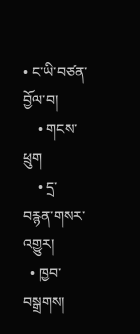• ང་ཡི་བཙན་བྱོལ་བ།
    • གངས་ཕྲུག
    • དྲ་བརྙན་གསར་འགྱུར།
  • ཁྱབ་བསྒྲགས།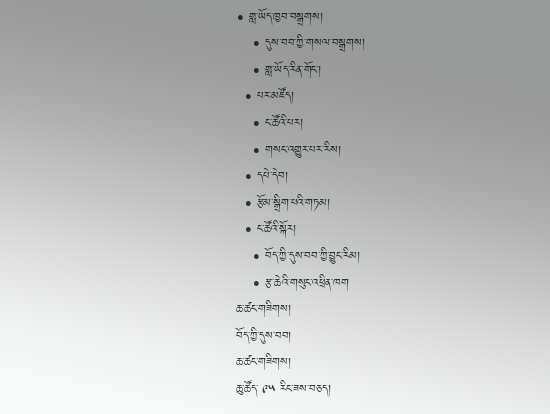• གླ་ཡོད་ཁྱབ་བསྒྲགས།
    • དུས་བབ་ཀྱི་གསལ་བསྒྲགས།
    • གླ་ཡོད་རིན་གོང་།
  • པར་མཛོད།
    • ང་ཚོའི་པར།
    • གསང་འགྱུར་པར་རིས།
  • དཔེ་དེབ།
  • རྩོམ་སྒྲིག་པའི་གཏམ།
  • ང་ཚོའི་སྐོར།
    • བོད་ཀྱི་དུས་བབ་ཀྱི་བྱུང་རིམ།
    • རྩ་ཆེའི་གསུང་འཕྲིན་ཁག
ཆ་ཚང་གཟིགས།
བོད་ཀྱི་དུས་བབ།
ཆ་ཚང་གཟིགས།
ཆུ་ཚོད་ ༩༥ རིང་ཟས་བཅད།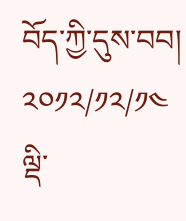བོད་ཀྱི་དུས་བབ།
༢༠༡༢/༡༢/༡༤
ལྡི་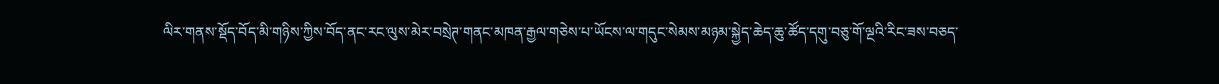ལིར་གནས་སྡོད་བོད་མི་གཉིས་ཀྱིས་བོད་ནང་རང་ལུས་མེར་བསྲེཊ་གནང་མཁན་རྒྱལ་གཅེས་པ་ཡོངས་ལ་གདུང་སེམས་མཉམ་སྐྱེད་ཆེད་ཆུ་ཚོད་དགུ་བཅུ་གོ་ལྔའི་རིང་ཟས་བཅད་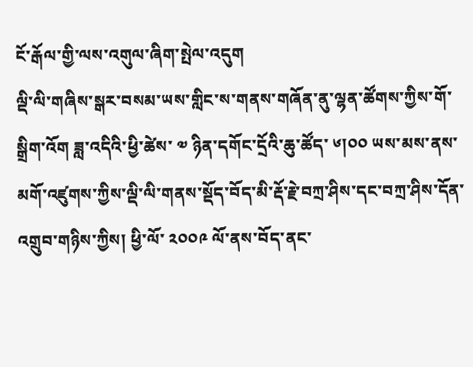ངོ་རྒོལ་གྱི་ལས་འགུལ་ཞིག་སྤེལ་འདུག
ལྡི་ལི་གཞིས་སྒར་བསམ་ཡས་གླིང་ས་གནས་གཞོན་ནུ་ལྷན་ཚོགས་ཀྱིས་གོ་སྒྲིག་འོག ཟླ་འདིའི་ཕྱི་ཚེས་ ༧ ཉིན་དགོང་དྲོའི་ཆུ་ཚོད་ ༦།༠༠ ཡས་མས་ནས་མགོ་འཛུགས་ཀྱིས་ལྡི་ལི་གནས་སྡོད་བོད་མི་རྡོ་རྗེ་བཀྲ་ཤིས་དང་བཀྲ་ཤིས་དོན་འགྲུབ་གཉིས་ཀྱིས། ཕྱི་ལོ་ ༢༠༠༩ ལོ་ནས་བོད་ནང་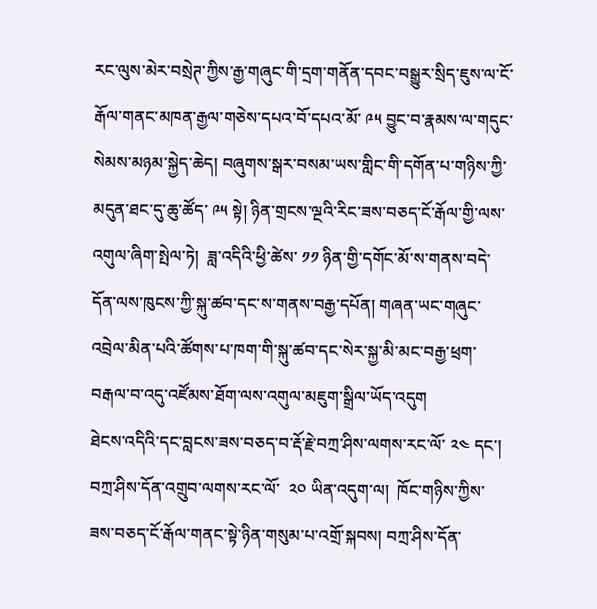རང་ལུས་མེར་བསྲེཊ་ཀྱིས་རྒྱ་གཞུང་གི་དྲག་གནོན་དབང་བསྒྱུར་སྲིད་ཇུས་ལ་ངོ་རྒོལ་གནང་མཁན་རྒྱལ་གཅེས་དཔའ་བོ་དཔའ་མོ་ ༩༥ བྱུང་བ་རྣམས་ལ་གདུང་སེམས་མཉམ་སྐྱེད་ཆེད། བཞུགས་སྒར་བསམ་ཡས་གླིང་གི་དགོན་པ་གཉིས་ཀྱི་མདུན་ཐང་དུ་ཆུ་ཚོད་ ༩༥ སྟེ། ཉིན་གྲངས་ལྔའི་རིང་ཟས་བཅད་ངོ་རྒོལ་གྱི་ལས་འགུལ་ཞིག་སྤེལ་ཏེ།  ཟླ་འདིའི་ཕྱི་ཚེས་ ༡༡ ཉིན་གྱི་དགོང་མོ་ས་གནས་བདེ་དོན་ལས་ཁུངས་ཀྱི་སྐུ་ཚབ་དང་ས་གནས་བརྒྱ་དཔོན། གཞན་ཡང་གཞུང་འབྲེལ་མིན་པའི་ཚོགས་པ་ཁག་གི་སྐུ་ཚབ་དང་སེར་སྐྱ་མི་མང་བརྒྱ་ཕྲག་བརྒལ་བ་འདུ་འཛོམས་ཐོག་ལས་འགུལ་མཇུག་སྒྲིལ་ཡོད་འདུག
ཐེངས་འདིའི་དང་བླངས་ཟས་བཅད་བ་རྡོ་རྗེ་བཀྲ་ཤིས་ལགས་རང་ལོ་ ༢༤ དང་། བཀྲ་ཤིས་དོན་འགྲུབ་ལགས་རང་ལོ་  ༢༠ ཡིན་འདུག་ལ།  ཁོང་གཉིས་ཀྱིས་ཟས་བཅད་ངོ་རྒོལ་གནང་སྟེ་ཉིན་གསུམ་པ་འགྲོ་སྐབས། བཀྲ་ཤིས་དོན་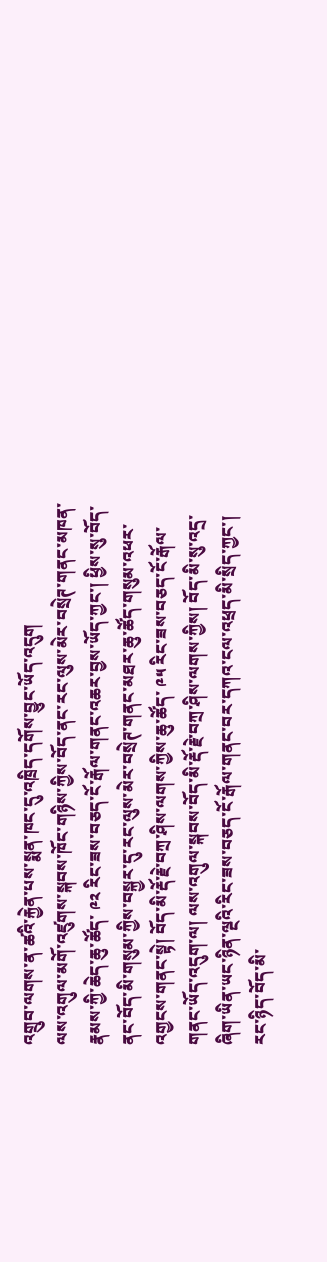འགྲུབ་ལགས་ན་ཚའི་རྐྱེན་པས་སྨན་ཁང་དུ་འཁྲིད་དགོས་བྱུང་ཡོད་འདུག
ལས་འགུལ་མགོ་འཛུགས་སྐབས་ཁོང་གཉིས་ཀྱིས་བོད་ནང་རང་ལུས་མེར་བསྲེཊ་གནང་མཁན་རྣམས་ཀྱི་ཆེད་ཆུ་ཚོད་ ༩༢ རིང་ཟས་བཅད་ངོ་རྒོལ་གནང་འཆར་བྱས་ཡོད་ཀྱང་། ཕྱིས་སུ་བོད་ནང་བོད་མི་གསུམ་ཀྱིས་བསྐྱར་དུ་རང་ལུས་མེར་བསྲེཊ་གནང་མཐར་ཆུ་ཚོད་གསུམ་འཕར་འགྱངས་གནང་སྟེ། བོད་མི་རྡོ་རྗེ་བཀྲ་ཤིས་ལགས་ཀྱིས་ཆུ་ཚོད་ ༩༥ རིང་ཟས་བཅད་ངོ་རྒོལ་གནང་ཡོད་འདུག་ལ། ལས་འགུལ་སྐབས་བོད་མི་རྡོ་རྗེ་བཀྲ་ཤིས་ལགས་ཀྱིས། བོད་མི་སུ་འདྲ་ཞིག་ཡིན་ཡང་ཉིན་ལྔའི་རིང་ཟས་བཅད་ངོ་རྒོལ་གནང་བར་དཀའ་ངལ་འཕྲད་མི་སྲིད་ཀྱང་། རང་ཉིད་བོད་མི་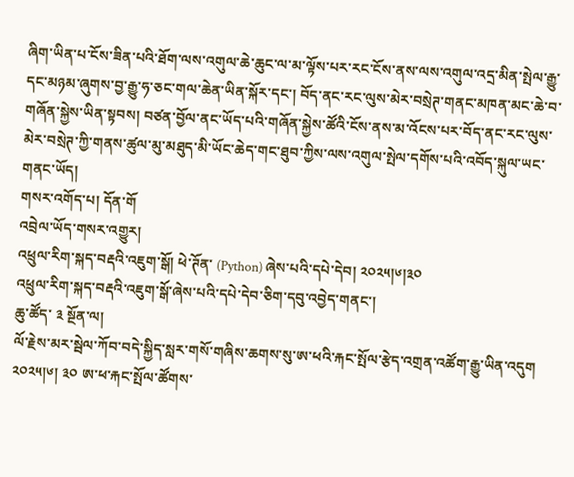ཞིག་ཡིན་པ་ངོས་ཟིན་པའི་ཐོག་ལས་འགུལ་ཆེ་ཆུང་ལ་མ་ལྟོས་པར་རང་ངོས་ནས་ལས་འགུལ་འདྲ་མིན་སྤེལ་རྒྱུ་དང་མཉམ་ཞུགས་བྱ་རྒྱུ་ཧ་ཅང་གལ་ཆེན་ཡིན་སྐོར་དང་། བོད་ནང་རང་ལུས་མེར་བསྲེཊ་གནང་མཁན་མང་ཆེ་བ་གཞོན་སྐྱེས་ཡིན་སྟབས། བཙན་བྱོལ་ནང་ཡོད་པའི་གཞོན་སྐྱེས་ཚོའི་ངོས་ནས་མ་འོངས་པར་བོད་ནང་རང་ལུས་མེར་བསྲེཊ་ཀྱི་གནས་ཚུལ་མུ་མཐུད་མི་ཡོང་ཆེད་གང་ཐུབ་ཀྱིས་ལས་འགུལ་སྤེལ་དགོས་པའི་འབོད་སྐུལ་ཡང་གནང་ཡོད།
གསར་འགོད་པ། དོན་གོ
འབྲེལ་ཡོད་གསར་འགྱུར།
འཕྲུལ་རིག་སྐད་བརྡའི་འཇུག་སྒོ། ཕེ་ཊོན་ (Python) ཞེས་པའི་དཔེ་དེབ། ༢༠༢༥།༦།༣༠
འཕྲུལ་རིག་སྐད་བརྡའི་འཇུག་སྒོ་ཞེས་པའི་དཔེ་དེབ་ཅིག་དབུ་འབྱེད་གནང་།
ཆུ་ཚོད་ ༣ སྔོན་ལ།
ལོ་རྗེས་མར་སྦེལ་ཀོབ་བདེ་སྐྱིད་སླར་གསོ་གཞིས་ཆགས་སུ་ཨ་ཕའི་རྐང་སྤོལ་རྩེད་འགྲན་འཚོག་རྒྱུ་ཡིན་འདུག ༢༠༢༥།༦། ༣༠ ཨ་ཕ་རྐང་སྤོལ་ཚོགས་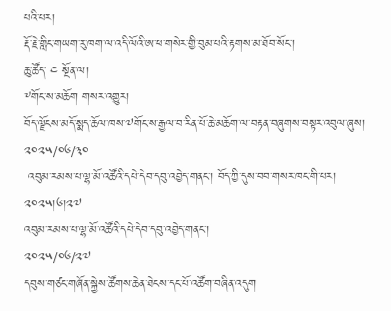པའི་པར།
རྡོ་རྗེ་གླིང་གཡག་རུ་ཁག་ལ་འདི་ལོའི་ཨ་ཕ་གསེར་གྱི་བུམ་པའི་རྟགས་མ་ཐོབ་སོང་།
ཆུ་ཚོད་ ༤ སྔོན་ལ།
༸གོང་ས་མཆོག གསར་འགྱུར།
བོད་ལྗོངས་མདོ་སྨད་ཆོལ་ཁས་༧གོང་ས་རྒྱལ་བ་རིན་པོ་ཆེ་མཆོག་ལ་བརྟན་བཞུགས་བསྟར་འབུལ་ཞུས།
༢༠༢༥/༠༦/༣༠
 འབུམ་རམས་པ་ལྷ་མོ་འཚོའི་དཔེ་དེབ་དབུ་འབྱེད་གནང་། བོད་ཀྱི་དུས་བབ་གསར་ཁང་གི་པར། ༢༠༢༥།༦།༢༧
འབུམ་རམས་པ་ལྷ་མོ་འཚོའི་དཔེ་དེབ་དབུ་འབྱེད་གནང་།
༢༠༢༥/༠༦/༢༧
དབུས་གཙང་གཞོན་སྐྱེས་ཚོགས་ཆེན་ཐེངས་དང་པོ་འཚོག་བཞིན་འདུག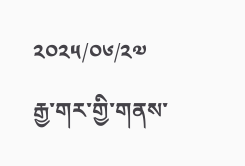༢༠༢༥/༠༦/༢༧
རྒྱ་གར་གྱི་གནས་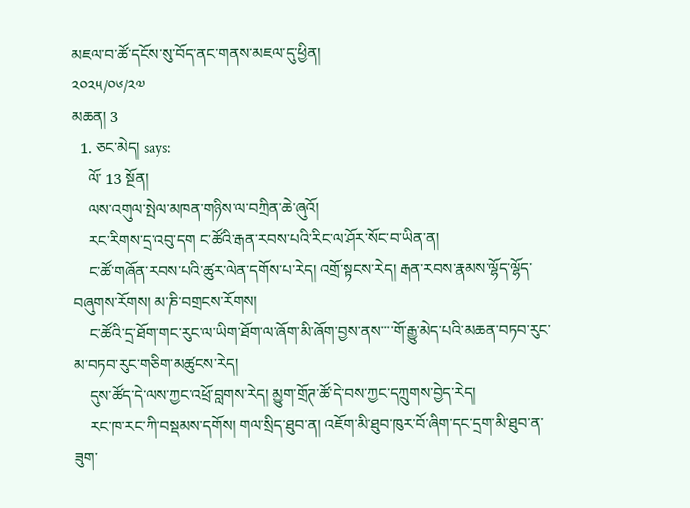མཇལ་བ་ཚོ་དངོས་སུ་བོད་ནང་གནས་མཇལ་དུ་ཕྱིན།
༢༠༢༥/༠༦/༢༧
མཆན། 3
  1. ཅང་མེད། says:
    ལོ་ 13 སྔོན།
    ལས་འགུལ་སྤེལ་མཁན་གཉིས་ལ་བཀྲིན་ཆེ་ཞུའོ།
    རང་རིགས་དྲ་འབུ་དག ང་ཚོའི་རྒན་རབས་པའི་རིང་ལ་ཤོར་སོང་བ་ཡིན་ན།
    ང་ཚོ་གཞོན་རབས་པའི་ཚུར་ལེན་དགོས་པ་རེད། འགྲོ་སྟངས་རེད། རྒན་རབས་རྣམས་ལྷོད་ལྷོད་བཞུགས་རོགས། མ་ཎི་བགྲངས་རོགས།
    ང་ཚོའི་དྲ་ཐོག་གང་རུང་ལ་ཡིག་ཐོག་ལ་ཞོག་མི་ཞོག་བྱས་ནས་་་་གོ་རྒྱུ་མེད་པའི་མཆན་བཏབ་རུང་མ་བཏབ་རུང་གཅིག་མཚུངས་རེད།
    དུས་ཚོད་དེ་ལས་ཀྱང་འཕྲོ་བླགས་རེད། མྱུག་གྲོཊ་ཚོ་དེ་བས་ཀྱང་དཀྲུགས་བྱེད་རེད།
    རང་ཁ་རང་ཀི་བསྡམས་དགོས། གལ་སྲིད་ཐུབ་ན། འཇོག་མི་ཐུབ་ཁུར་བོ་ཞིག་དང་དྲག་མི་ཐུབ་ན་ཟུག་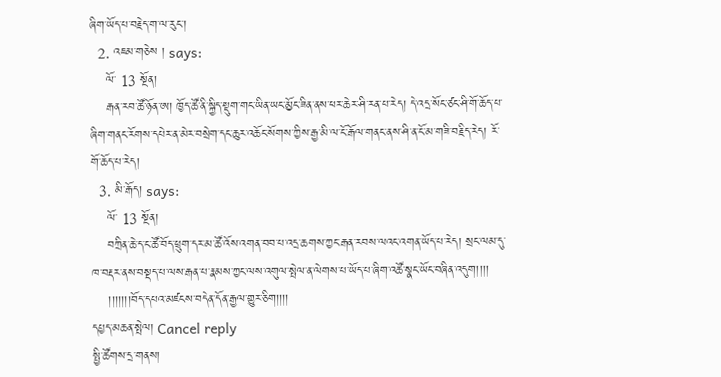ཞིག་ཡོད་པ་བརྗེད་ག་ལ་རུང་།
  2. འཇམ་གཅེས ། says:
    ལོ་ 13 སྔོན།
    རྒན་རབ་ཚོ་ཉོན་ཨ། ཁྱོད་ཚོ་ནི་སྐྱིད་སྡུག་གང་ཡིན་ཡང་མྱོང་ཟིན་ནས་ཕར་ཆེར་ཤི་རན་པ་རེད། དེ་འདྲ་སོང་ཙང་ཤི་གོ་ཆོད་པ་ཞིག་གནང་རོགས་དཔེར་ན་མེར་བསྲེག་དང་ཆུར་འཆོང་སོགས་ཀྱིས་རྒྱ་མི་ལ་ངོ་རྒོལ་གནང་ནས་ཤི་ན་ངོ་མ་གཟི་བརྗིད་རེད། རོ་གོ་ཆོད་པ་རེད།
  3. མི་རྒོད། says:
    ལོ་ 13 སྔོན།
    བཀྲིན་ཆེ་ད་ང་ཚོ་བོད་ཕྲུག་དར་མ་ཚོ་འོས་འགན་བབ་པ་འདྲ་ཆགས་ཀྱང་རྒན་རབས་ལའང་འགན་ཡོད་པ་རེད། སྲང་ལམ་དུ་ཁ་བརྡར་ནས་བསྡད་པ་ལས་རྒན་པ་རྣམས་ཀྱང་ལས་འགུལ་སྤེལ་ན་ལེགས་པ་ཡོད་པ་ཞིག་འཚོ་སྣང་ཡོང་བཞིན་འདུག།།།།
    །།།།།།།བོད་དཔའ་མཛངས་བདེན་དོན་རྒྱལ་གྱུར་ཅིག།།།།
དཔྱད་མཆན་སྤེལ། Cancel reply
སྤྱི་ཚོགས་དྲ་གནས།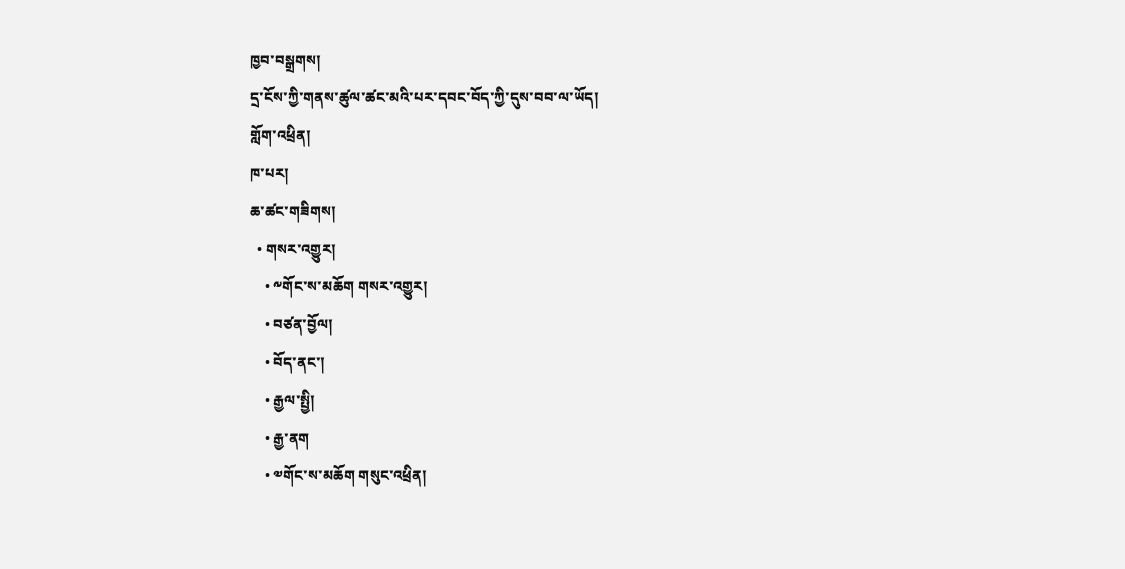ཁྱབ་བསྒྲགས།
དྲ་ངོས་ཀྱི་གནས་ཚུལ་ཚང་མའི་པར་དབང་བོད་ཀྱི་དུས་བབ་ལ་ཡོད།
གློག་འཕྲིན།
ཁ་པར།
ཆ་ཚང་གཟིགས།
  • གསར་འགྱུར།
    • ༸གོང་ས་མཆོག གསར་འགྱུར།
    • བཙན་བྱོལ།
    • བོད་ནང་།
    • རྒྱལ་སྤྱི།
    • རྒྱ་ནག
    • ༧གོང་ས་མཆོག གསུང་འཕྲིན།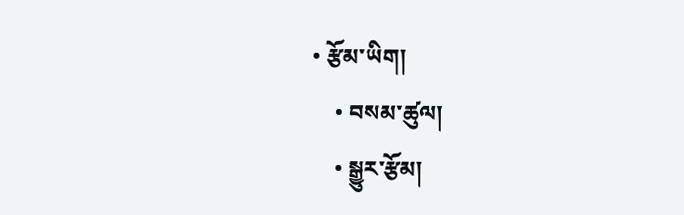• རྩོམ་ཡིག།
    • བསམ་ཚུལ།
    • སྒྱུར་རྩོམ།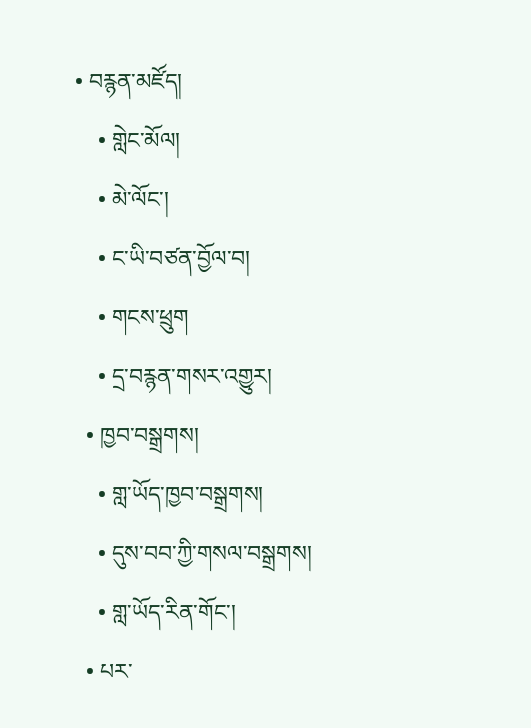• བརྙན་མཛོད།
    • གླེང་མོལ།
    • མེ་ལོང་།
    • ང་ཡི་བཙན་བྱོལ་བ།
    • གངས་ཕྲུག
    • དྲ་བརྙན་གསར་འགྱུར།
  • ཁྱབ་བསྒྲགས།
    • གླ་ཡོད་ཁྱབ་བསྒྲགས།
    • དུས་བབ་ཀྱི་གསལ་བསྒྲགས།
    • གླ་ཡོད་རིན་གོང་།
  • པར་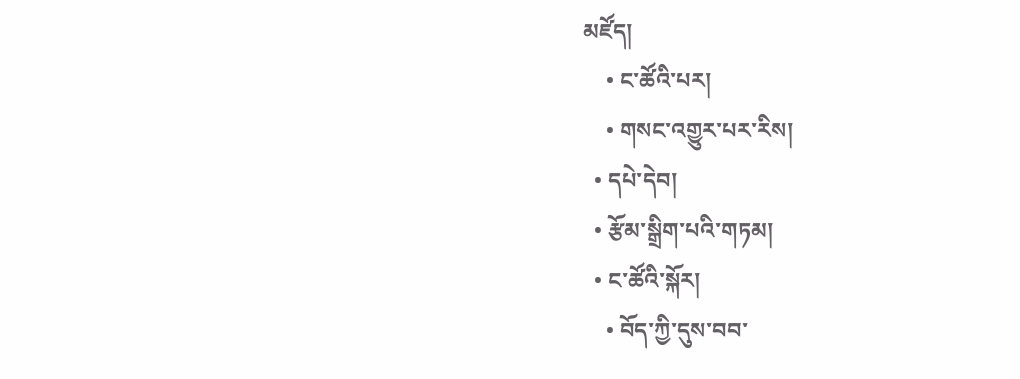མཛོད།
    • ང་ཚོའི་པར།
    • གསང་འགྱུར་པར་རིས།
  • དཔེ་དེབ།
  • རྩོམ་སྒྲིག་པའི་གཏམ།
  • ང་ཚོའི་སྐོར།
    • བོད་ཀྱི་དུས་བབ་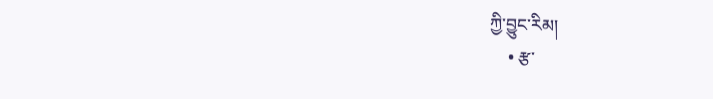ཀྱི་བྱུང་རིམ།
    • རྩ་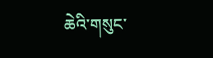ཆེའི་གསུང་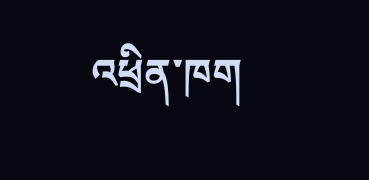འཕྲིན་ཁག